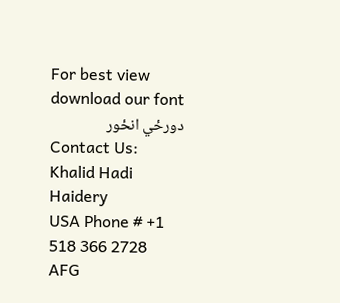For best view download our font
دورځي انځور
Contact Us:
Khalid Hadi Haidery
USA Phone # +1 518 366 2728
AFG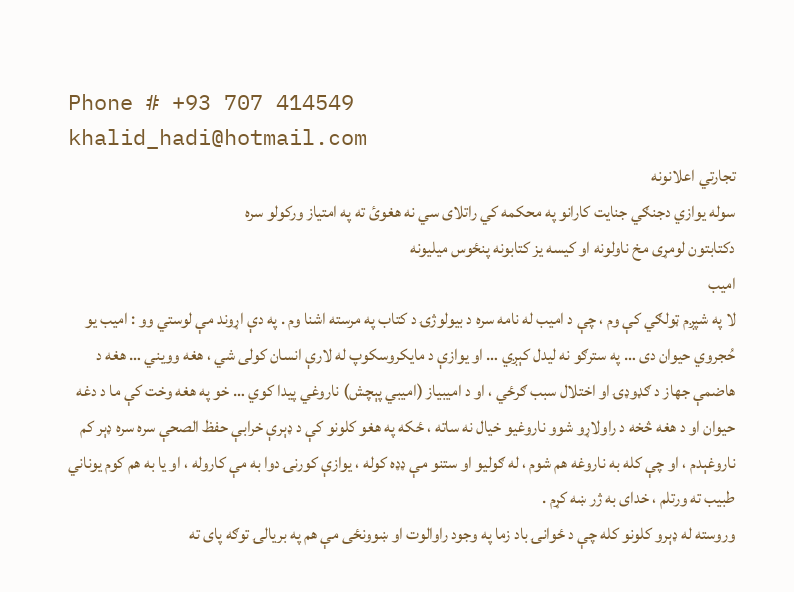Phone # +93 707 414549
khalid_hadi@hotmail.com
تجارتي اعلانونه
سوله یوازي دجنګي جنایت کارانو په محکمه کي راتلای سي نه هغوئ ته په امتیاز ورکولو سره
دکتابتون لومړی مخ ناولونه او کیسه یز کتابونه پنځوس ميليونه
اميب
لا په شپږم ټولګي كې وم ، چې د اميب له نامه سره د بيولوژۍ د كتاب په مرسته اشنا وم . په دې اړوند مې لوستي وو : اميب يو حُجروي حيوان دى … په سترګو نه ليدل كېږي … او يوازې د مايكروسكوپ له لارې انسان كولى شي ، هغه وويني … هغه د هاضمې جهاز د ګډوډۍ او اختلال سبب ګرځي ، او د اميبياز (اميبي پېچش) ناروغي پيدا كوي … خو په هغه وخت كې ما د دغه حيوان او د هغه څخه د راولاړو شوو ناروغيو خيال نه ساته ، ځكه په هغو كلونو كې د ډېرې خرابې حفظ الصحې سره سره ډېر كم ناروغېدم ، او چې كله به ناروغه هم شوم ، له ګوليو او ستنو مې ډډه كوله ، يوازې كورنۍ دوا به مې كاروله ، او يا به هم كوم يوناني طبيب ته ورتلم ، خداى به ژر ښه كړم .
وروسته له ډېرو كلونو كله چې د ځوانۍ باد زما په وجود راوالوت او ښوونځى مې هم په بريالۍ توګه پاى ته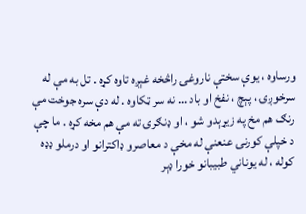ورساوه ، يوې سختې ناروغۍ راڅخه غېږه تاوه كړه . تل به مې له سرخوږۍ ، پېچ ، نفخ او باد … نه سر ټكاوه . له دې سره جوخت مې رنګ هم مخ په زيړېدو شو ، او ډنګرۍ ته مې هم مخه كړه . ما چې د خپلې كورنۍ عنعنې له مخې د معاصرو ډاكترانو او درملو ډډه كوله ، له يوناني طبيبانو خورا ډېر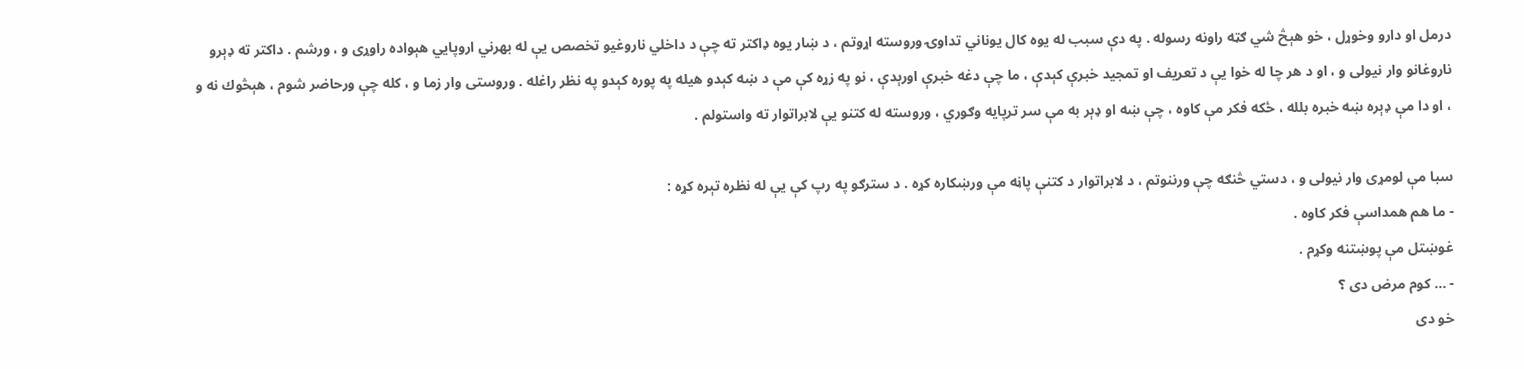درمل او دارو وخوړل ، خو هېڅ شي ګټه راونه رسوله . په دې سبب له يوه كال يوناني تداوۍ وروسته اړوتم ، د ښار يوه ډاكتر ته چې د داخلي ناروغيو تخصص يې له بهرني اروپايي هېواده راوړى و ، ورشم . داكتر ته ډېرو ناروغانو وار نيولى و ، او د هر چا له خوا يې د تعريف او تمجيد خبرې كېدې ، ما چې دغه خبرې اورېدې ، نو په زړه كې مې د ښه كېدو هيله په پوره كېدو په نظر راغله . وروستى وار زما و ، كله چې ورحاضر شوم ، هېڅوك نه و ، او دا مې ډېره ښه خبره بلله ، ځكه فكر مې كاوه ، چې ښه او ډېر به مې سر ترپايه وګوري ، وروسته له كتنو يې لابراتوار ته واستولم .

سبا مې لومړى وار نيولى و ، دستي څنګه چې ورننوتم ، د لابراتوار د كتنې پاڼه مې ورښكاره كړه . د سترګو په رپ كې يې له نظره تېره كړه :
- ما هم همداسې فكر كاوه .
غوښتل مې پوښتنه وكړم .
- … كوم مرض دى ؟
خو دى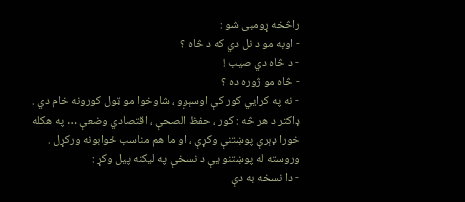راڅخه ړومبى شو :
- اوبه مو د نل دي كه د څاه ؟
- د څاه دي صيب !
- څاه مو ژوره ده ؟
- نه په كرايي كور كې اوسېږو ، شاوخوا مو ټول كورونه خام دي .
ډاكتر د هر څه : كور ، حفظ الصحې ، اقتصادي وضعې … په هكله خورا ډېرې پوښتنې وكړې ، او ما هم مناسب ځوابونه وركړل . وروسته له پوښتنو يې د نسخې په ليكنه پيل وكړ :
- دا نسخه به دې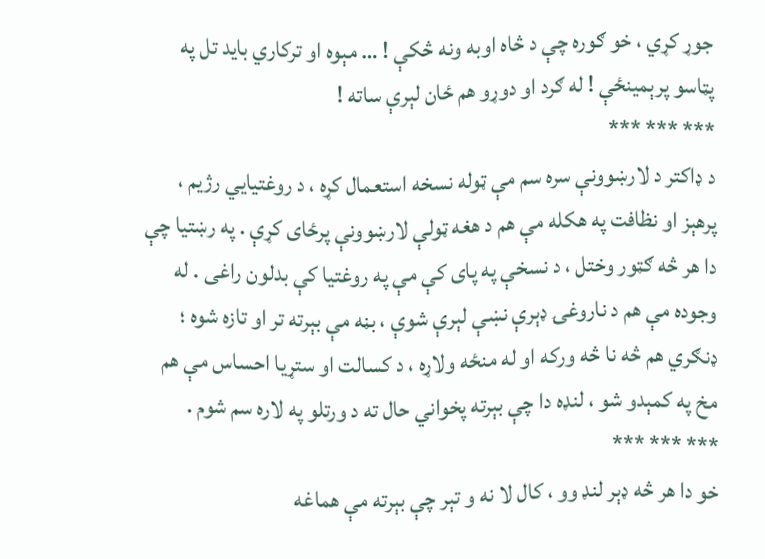جوړ كړي ، خو ګوره چې د څاه اوبه ونه څكې ! … مېوه او تركاري بايد تل په پټاسو پرېمينځې ! له ګرد او دوړو هم ځان لېرې ساته !
*** *** ***
د ډاكتر د لارښوونې سره سم مې ټوله نسخه استعمال كړه ، د روغتيايي رژيم ، پرهېز او نظافت په هكله مې هم د هغه ټولې لارښوونې پرځاى كړې . په رښتيا چې دا هر څه ګټور وختل ، د نسخې په پاى كې مې په روغتيا كې بدلون راغى . له وجوده مې هم د ناروغۍ ډېرې نښې لېرې شوې ، بڼه مې بېرته تر او تازه شوه ؛ ډنګري هم څه نا څه وركه او له منځه ولاړه ، د كسالت او ستړيا احساس مې هم مخ په كمېدو شو ، لنډه دا چې بېرته پخواني حال ته د ورتلو په لاره سم شوم .
*** *** ***
خو دا هر څه ډېر لنډ وو ، كال لا نه و تېر چې بېرته مې هماغه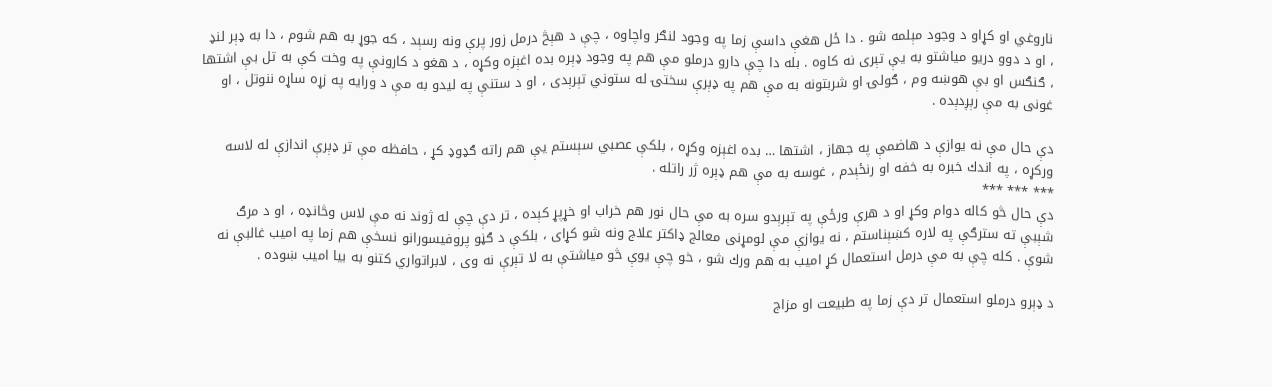ناروغي او كړاو د وجود مېلمه شو . دا ځل هغې داسې زما په وجود لنګر واچاوه ، چې د هېڅ درمل زور پرې ونه رسېد ، كه جوړ به هم شوم ، دا به ډېر لنډ ، او د دوو دريو مياشتو به يې تېرى نه كاوه . بله دا چې دارو درملو مې هم په وجود ډېره بده اغېزه وكړه ، د هغو د كارونې په وخت كې به تل بې اشتها ، ګنګس او بې هوښه وم ، ګولۍ او شربتونه به مې هم په ډېرې سختۍ له ستوني تېرېدى ، او د ستنې په ليدو به مې د ورايه په زړه ساړه ننوتل ، او غونى به مې رېږدېده .

دې حال مې نه يوازې د هاضمې په جهاز ، اشتها … بده اغېزه وكړه ، بلكې عصبي سېستم يې هم راته ګډوډ كړ ، حافظه مې تر ډېرې اندازې له لاسه وركړه ، په اندك خبره به خفه او رنځېدم ، غوسه به مې هم ډېره ژر راتله .
*** *** ***
دې حال څو كاله دوام وكړ او د هرې ورځې په تېرېدو سره به مې حال نور هم خراب او خړپړ كېده ، تر دې چې له ژوند نه مې لاس وڅانډه ، او د مرګ شېبې ته سترګې په لاره كښېناستم ، نه يوازې مې لومړنى معالج ډاكتر علاج ونه شو كړاى ، بلكې د ګڼو پروفيسورانو نسخې هم زما په اميب غالبې نه شوې . كله چې به مې درمل استعمال كړ اميب به هم ورك شو ، خو چې يوې څو مياشتې به لا تېرې نه وى ، لابراتواري كتنو به بيا اميب ښوده .

د ډېرو درملو استعمال تر دې زما په طبيعت او مزاج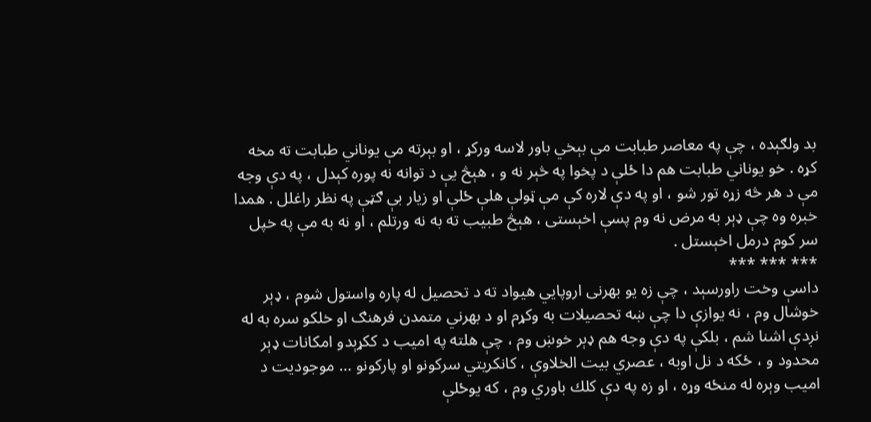بد ولګېده ، چې په معاصر طبابت مې بېخي باور لاسه وركړ ، او بېرته مې يوناني طبابت ته مخه كړه . خو يوناني طبابت هم دا ځلې د پخوا په څېر نه و ، هېڅ يې د توانه نه پوره كېدل ، په دې وجه مې د هر څه زړه تور شو ، او په دې لاره كې مې ټولې هلې ځلې او زيار بې ګټې په نظر راغلل . همدا خبره وه چې ډېر به مرض نه وم پسې اخېستى ، هېڅ طبيب ته به نه ورتلم ، او نه به مې په خپل سر كوم درمل اخېستل .
*** *** ***
داسې وخت راورسېد ، چې زه يو بهرنى اروپايي هيواد ته د تحصيل له پاره واستول شوم ، ډېر خوشال وم ، نه يوازې دا چې ښه تحصيلات به وكړم او د بهرني متمدن فرهنګ او خلكو سره به له نږدې اشنا شم ، بلكې په دې وجه هم ډېر خوښ وم ، چې هلته په اميب د ككړېدو امكانات ډېر محدود و ، ځكه د نل اوبه ، عصري بيت الخلاوې ، كانكريتي سركونو او پاركونو … موجوديت د اميب وېره له منځه وړه ، او زه په دې كلك باوري وم ، كه يوځلې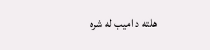هلته د اميب له شره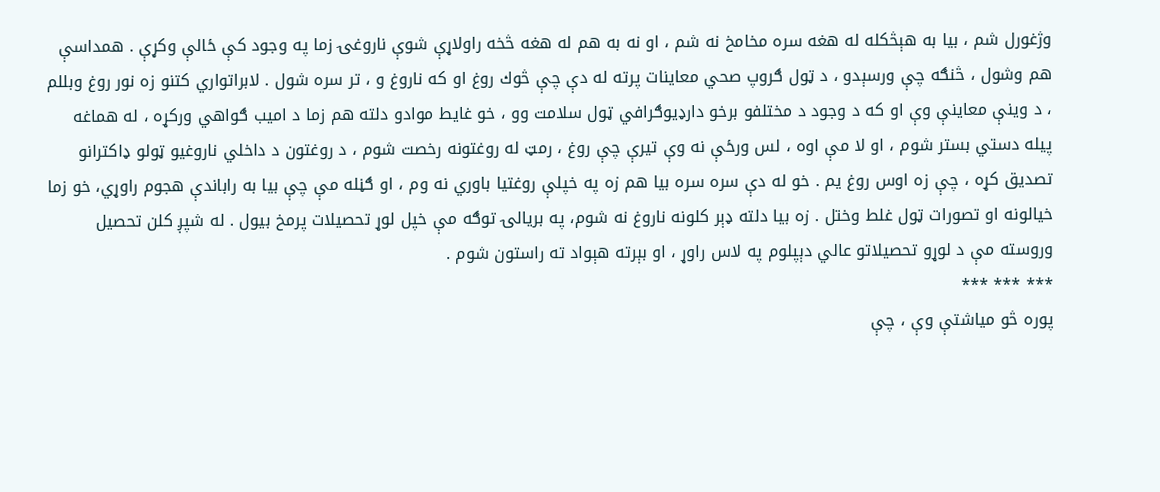وژغورل شم ، بيا به هېڅكله له هغه سره مخامخ نه شم ، او نه به هم له هغه څخه راولاړې شوې ناروغۍ زما په وجود كې ځالې وكړې . همداسې هم وشول ، څنګه چې ورسېدو ، د ټول ګروپ صحي معاينات پرته له دې چې څوك روغ او كه ناروغ و ، تر سره شول . لابراتواري كتنو زه نور روغ وبللم ، د وينې معاينې وې او كه د وجود د مختلفو برخو دارډيوګرافي ټول سلامت وو ، خو غايط موادو دلته هم زما د اميب ګواهي وركړه ، له هماغه پيله دستي بستر شوم ، او لا مې اوه ، لس ورځې نه وې تيرې چې روغ ، رمټ له روغتونه رخصت شوم ، د روغتون د داخلي ناروغيو ټولو ډاكترانو تصديق كړه ، چې زه اوس روغ يم . خو له دې سره سره بيا هم زه په خپلې روغتيا باوري نه وم ، او ګڼله مې چې بيا به راباندې هجوم راوړي، خو زما خيالونه او تصورات ټول غلط وختل . زه بيا دلته ډېر كلونه ناروغ نه شوم، په بريالۍ توګه مې خپل لوړ تحصيلات پرمخ بيول . له شپږ كلن تحصيل وروسته مې د لوړو تحصيلاتو عالي دېپلوم په لاس راوړ ، او بېرته هېواد ته راستون شوم .
*** *** ***
پوره څو مياشتې وې ، چې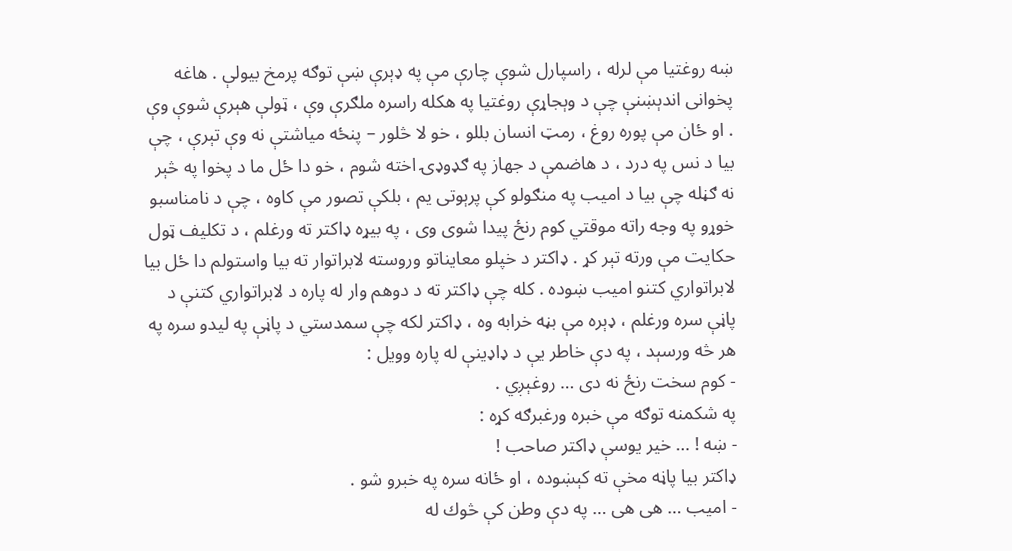ښه روغتيا مې لرله ، راسپارل شوې چارې مې په ډېرې ښې توګه پرمخ بيولې . هاغه پخوانى اندېښنې چې د وېجاړې روغتيا په هكله راسره ملګرې وې ، ټولې هېرې شوې وې . او ځان مې پوره روغ ، رمټ انسان بللو ، خو لا څلور – پنځه مياشتې نه وې تېرې ، چې بيا د نس په درد ، د هاضمې د جهاز په ګډوډۍ اخته شوم ، خو دا ځل ما د پخوا په څېر نه ګڼله چې بيا د اميب په منګولو كې پرېوتى يم ، بلكې تصور مې كاوه ، چې د نامناسبو خوړو په وجه راته موقتي كوم رنځ پيدا شوى وى ، په بيړه ډاكتر ته ورغلم ، د تكليف ټول حكايت مې ورته تېر كړ . ډاكتر د خپلو معايناتو وروسته لابراتوار ته بيا واستولم دا ځل بيا لابراتواري كتنو اميب ښوده . كله چې ډاكتر ته د دوهم وار له پاره د لابراتواري كتنې د پاڼې سره ورغلم ، ډېره مې بڼه خرابه وه ، ډاكتر لكه چې سمدستي د پاڼې په ليدو سره په هر څه ورسېد ، په دې خاطر يې د ډاډينې له پاره وويل :
- كوم سخت رنځ نه دى … روغېږي .
په شكمنه توګه مې خبره ورغبرګه كړه :
- ښه ! … خير يوسې ډاكتر صاحب !
ډاكتر بيا پاڼه مخې ته كېښوده ، او ځانه سره په خبرو شو .
- اميب … هى هى … په دې وطن كې څوك له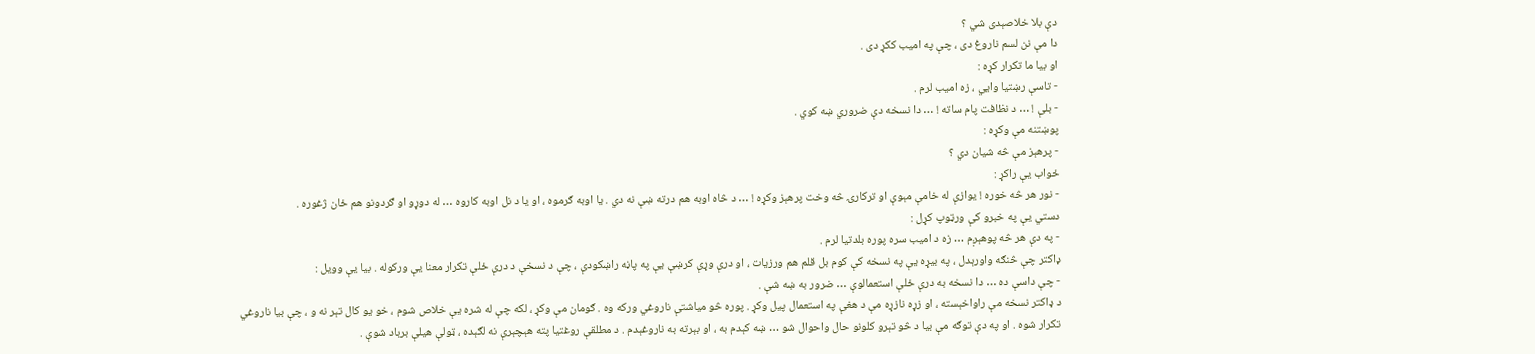دې بلا خلاصېدى شي ؟
دا مې نن لسم ناروغ دى ، چې په اميب ككړ دى .
او بيا ما تكرار كړه :
- تاسې رښتيا وايي ، زه اميب لرم .
- بلې ! … د نظافت پام ساته ! … دا نسخه دې ضروري ښه كوي .
پوښتنه مې وكړه :
- پرهېز مې څه شيان دي ؟
ځواب يې راكړ :
- نور هر څه خوره ! يوازې له خامې مېوې او تركارۍ څه وخت پرهېز وكړه ! … د څاه اوبه هم درته ښې نه دي . يا اوبه ګرموه ، او يا د نل اوبه كاروه … له دوړو او ګردونو هم ځان ژغوره .
دستي يې په خبرو كې ورټوپ كړل :
- په دې هر څه پوهېږم … زه د اميب سره پوره بلدتيا لرم .
ډاكتر چې څنګه واورېدل ، په بيړه يې په نسخه كې كوم بل قلم هم ورزيات ، او درې وړې كرښې يې په پاڼه راښكودې ، چې د نسخې د درې ځلې تكرار معنا يې وركوله . بيا يې وويل :
- چې داسې ده … دا نسخه به درې ځلې استعمالوې … ضرور به ښه شې .
د ډاكتر نسخه مې راواخېسته ، او زړه نازړه مې د هغې په استعمال پيل وكړ . پوره څو مياشتې ناروغي وركه وه . ګومان مې وكړ ، لكه چې له شره يې خلاص شوم ، خو يو كال تېر نه و ، چې بيا ناروغي تكرار شوه . او په دې توګه مې بيا د څو تېرو كلونو حال واحوال شو … ښه كېدم به ، او بېرته به ناروغېدم . د مطلقې روغتيا پته هېچېرې نه لګېده ، ټولې هيلې برباد شوې .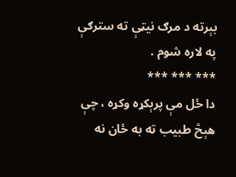بېرته د مرګ نيټې ته سترګې په لاره شوم .
*** *** ***
دا ځل مې پرېكړه وكړه ، چې هېڅ طبيب ته به ځان نه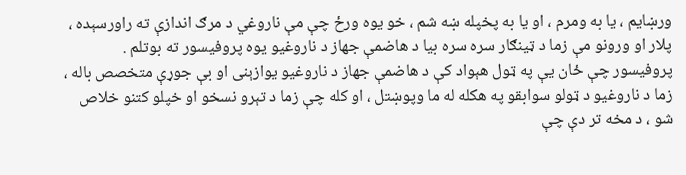ورښايم ، يا به ومرم ، او يا به پخپله ښه شم ، خو يوه ورځ چې مې ناروغي د مرګ اندازې ته راورسېده ، پلار او ورونو مې زما د ټينګار سره سره بيا د هاضمې جهاز د ناروغيو يوه پروفيسور ته بوتلم .
پروفيسور چې ځان يې په ټول هېواد كې د هاضمې جهاز د ناروغيو يوازېنى او بې جوړې متخصص باله ، زما د ناروغيو د ټولو سوابقو په هكله له ما وپوښتل ، او كله چې زما د تېرو نسخو او خپلو كتنو خلاص شو ، د مخه تر دې چې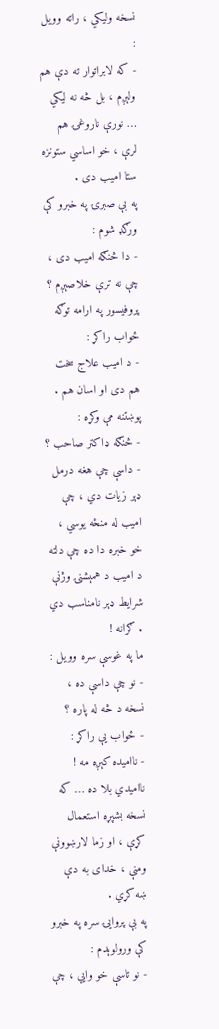نسخه وليكي ، راته وويل :
- كه لابراتوار ته دې هم ولېږم ، بل څه نه ليكي … نورې ناروغۍ هم لرې ، خو اساسي ستونزه ستا اميب دى .
په بې صبرۍ په خبرو كې ورګډ شوم :
- دا څنګه اميب دى ، چې نه ترې خلاصېږم ؟
پروفيسور په ارامه توګه ځواب راكړ :
- د اميب علاج سخت هم دى او اسان هم .
پوښتنه مې وكړه :
- څنګه ډاكتر صاحب ؟
- داسې چې هغه درمل ډېر زيات دي ، چې اميب له منځه يوسي ، خو خبره دا ده چې دلته د اميب د همېشنۍ وژنې شرايط ډېر نامناسب دي . ګرانه !
ما په غوسې سره وويل :
- نو چې داسې ده ، نسخه د څه له پاره ؟
- ځواب يې راكړ :
- نااميده كېږه مه ! نااميدي بلا ده … كه نسخه بشپړه استعمال كړې ، او زما لارښوونې ومنې ، خداى به دې ښه كړي .
په بې پروايۍ سره په خبرو كې ورولوېدم :
- نو تاسې خو وايي ، چې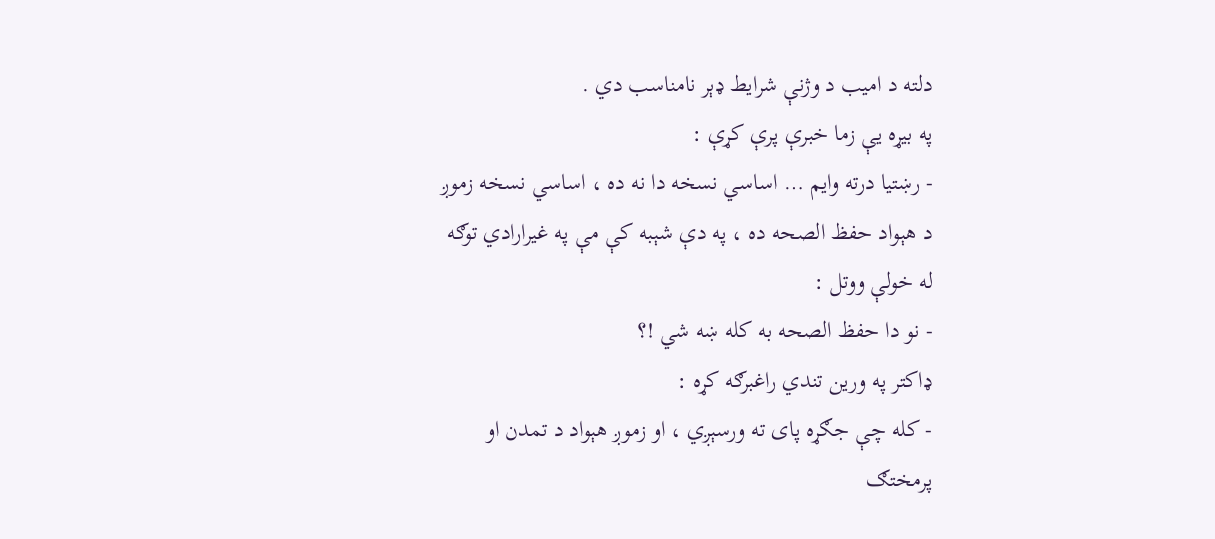دلته د اميب د وژنې شرايط ډېر نامناسب دي .
په بيړه يې زما خبرې پرې كړې :
- رښتيا درته وايم … اساسي نسخه دا نه ده ، اساسي نسخه زموږ د هېواد حفظ الصحه ده ، په دې شېبه كې مې په غيرارادي توګه له خولې ووتل :
- نو دا حفظ الصحه به كله ښه شي !؟
ډاكتر په ورين تندي راغبرګه كړه :
- كله چې جګړه پاى ته ورسېږي ، او زموږ هېواد د تمدن او پرمختګ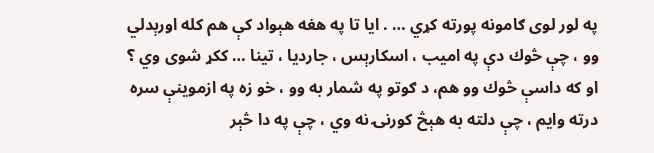په لور لوى ګامونه پورته كړي … . ايا تا په هغه هېواد كې هم كله اورېدلي وو ، چې څوك دې په اميب ، اسكارېس ، جارديا ، تينا … ككړ شوى وي ؟ او كه داسې څوك وو هم، د ګوتو په شمار به وو ، خو زه په ازموينې سره درته وايم ، چې دلته به هېڅ كورنۍ نه وي ، چې په دا څېر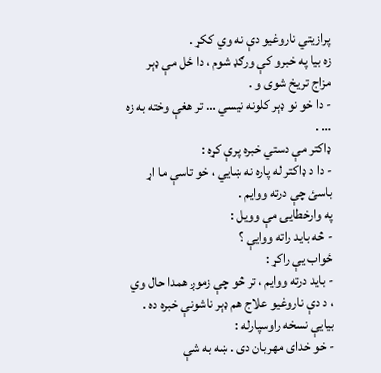پرازيتي ناروغيو دې نه وي ككړ .
زه بيا په خبرو كې ورګډ شوم ، دا ځل مې ډېر مزاج تريخ شوى و .
- دا خو نو ډېر كلونه نيسي … تر هغې وخته به زه … .
ډاكتر مې دستي خبره پرې كړه :
- دا د ډاكتر له پاره نه ښايي ، خو تاسې ما اړ باسئ چې درته ووايم .
په وارخطايۍ مې وويل :
- څه بايد راته ووايې ؟
ځواب يې راكړ :
- بايد درته ووايم ، تر څو چې زموږ همدا حال وي ، د دې ناروغيو علاج هم ډېر ناشونې خبره ده .
بيايې نسخه راوسپارله :
- خو خداى مهربان دى . ښه به شې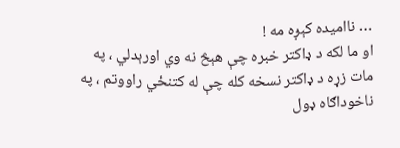… نااميده كېږه مه !
او ما لكه د ډاكتر خبره چې هېڅ نه وي اورېدلي ، په مات زړه د ډاكتر نسخه كله چې له كتنځي راووتم ، په ناخوداګاه ډول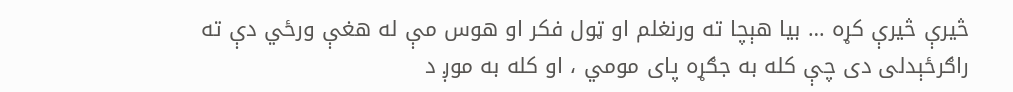څيرې څيرې كړه … بيا هېچا ته ورنغلم او ټول فكر او هوس مې له هغې ورځي دې ته راګرځېدلى دى چې كله به جګړه پاى مومي ، او كله به موږ د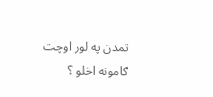تمدن په لور اوچت ګامونه اخلو ؟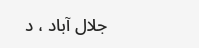جلال آباد ، د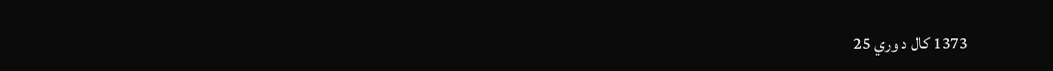1373 كال د وري 25